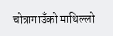चोत्रागाउँको माथिल्लो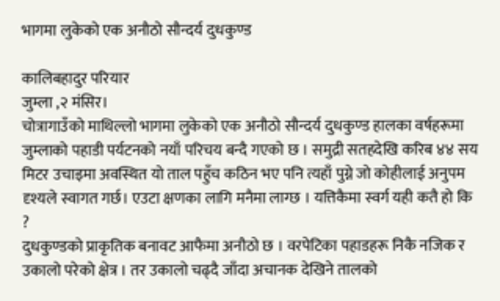भागमा लुकेको एक अनौठो सौन्दर्य दुधकुण्ड

कालिबहादुर परियार
जुम्ला ,२ मंसिर।
चोत्रागाउँको माथिल्लो भागमा लुकेको एक अनौठो सौन्दर्य दुधकुण्ड हालका वर्षहरूमा जुम्लाको पहाडी पर्यटनको नयाँ परिचय बन्दै गएको छ । समुद्री सतहदेखि करिब ४४ सय मिटर उचाइमा अवस्थित यो ताल पहुँच कठिन भए पनि त्यहाँ पुग्ने जो कोहीलाई अनुपम दृश्यले स्वागत गर्छ। एउटा क्षणका लागि मनैमा लाग्छ । यत्तिकैमा स्वर्ग यही कतै हो कि ?
दुधकुण्डको प्राकृतिक बनावट आफैमा अनौठो छ । वरपेटिका पहाडहरू निकै नजिक र उकालो परेको क्षेत्र । तर उकालो चढ्दै जाँदा अचानक देखिने तालको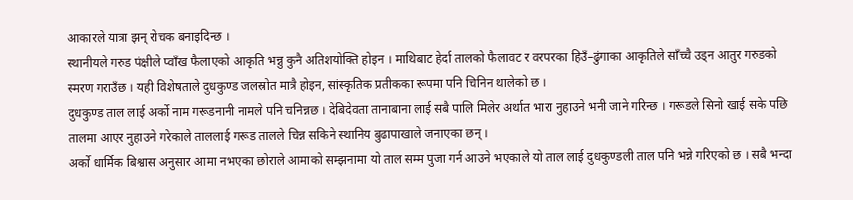आकारले यात्रा झन् रोचक बनाइदिन्छ ।
स्थानीयले गरुड पंक्षीले प्वाँख फैलाएको आकृति भन्नु कुनै अतिशयोक्ति होइन । माथिबाट हेर्दा तालको फैलावट र वरपरका हिउँ–ढुंगाका आकृतिले साँच्चै उड्न आतुर गरुडको स्मरण गराउँछ । यही विशेषताले दुधकुण्ड जलस्रोत मात्रै होइन, सांस्कृतिक प्रतीकका रूपमा पनि चिनिन थालेको छ ।
दुधकुण्ड ताल लाई अर्को नाम गरूडनानी नामले पनि चनिन्नछ । देबिदेवता तानाबाना लाई सबै पालि मिलेर अर्थात भारा नुहाउने भनी जाने गरिन्छ । गरूडले सिनो खाई सके पछि तालमा आएर नुहाउने गरेकाले ताललाई गरूड तालले चिन्न सकिने स्थानिय बुढापाखाले जनाएका छन् ।
अर्को धार्मिक बिश्वास अनुसार आमा नभएका छोराले आमाको सम्झनामा यो ताल सम्म पुजा गर्न आउने भएकाले यो ताल लाई दुधकुण्डली ताल पनि भन्ने गरिएको छ । सबै भन्दा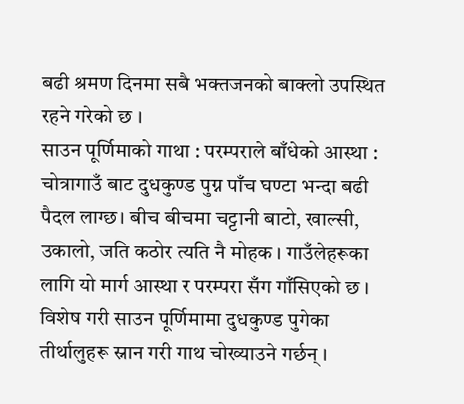बढी श्रमण दिनमा सबै भक्तजनको बाक्लो उपस्थित रहने गरेको छ ।
साउन पूर्णिमाको गाथा : परम्पराले बाँधेको आस्था :
चोत्रागाउँ बाट दुधकुण्ड पुग्न पाँच घण्टा भन्दा बढी पैदल लाग्छ। बीच बीचमा चट्टानी बाटो, खाल्सी, उकालो, जति कठोर त्यति नै मोहक । गाउँलेहरूका लागि यो मार्ग आस्था र परम्परा सँग गाँसिएको छ ।
विशेष गरी साउन पूर्णिमामा दुधकुण्ड पुगेका तीर्थालुहरू स्नान गरी गाथ चोख्याउने गर्छन् ।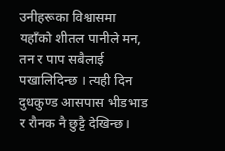उनीहरूका विश्वासमा यहाँको शीतल पानीले मन, तन र पाप सबैलाई पखालिदिन्छ । त्यही दिन दुधकुण्ड आसपास भीडभाड र रौनक नै छुट्टै देखिन्छ।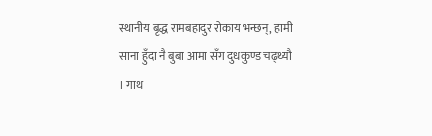स्थानीय बृद्ध रामबहादुर रोकाय भन्छन्, हामी साना हुँदा नै बुबा आमा सँग दुधकुण्ड चढ्थ्यौ । गाथ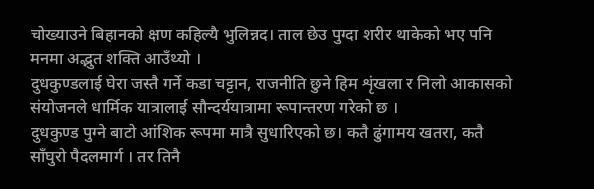चोख्याउने बिहानको क्षण कहिल्यै भुलिन्नद। ताल छेउ पुग्दा शरीर थाकेको भए पनि मनमा अद्भुत शक्ति आउँथ्यो ।
दुधकुण्डलाई घेरा जस्तै गर्ने कडा चट्टान, राजनीति छुने हिम शृंखला र निलो आकासको संयोजनले धार्मिक यात्रालाई सौन्दर्ययात्रामा रूपान्तरण गरेको छ ।
दुधकुण्ड पुग्ने बाटो आंशिक रूपमा मात्रै सुधारिएको छ। कतै ढुंगामय खतरा, कतै साँघुरो पैदलमार्ग । तर तिनै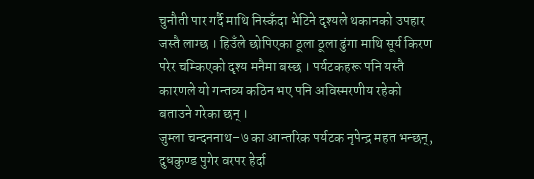चुनौती पार गर्दै माथि निस्कँदा भेटिने दृश्यले थकानको उपहार जस्तै लाग्छ । हिउँले छोपिएका ठूला ठूला ढुंगा माथि सूर्य किरण परेर चम्किएको दृश्य मनैमा बस्छ । पर्यटकहरू पनि यस्तै कारणले यो गन्तव्य कठिन भए पनि अविस्मरणीय रहेको बताउने गरेका छन् ।
जुम्ला चन्दननाथ–७ का आन्तरिक पर्यटक नृपेन्द्र महत भन्छन्, दुधकुण्ड पुगेर वरपर हेर्दा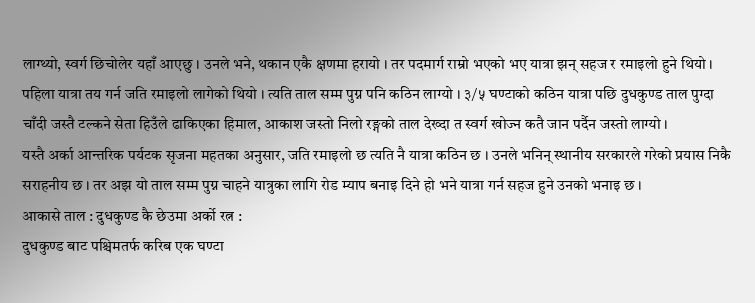लाग्थ्यो, स्वर्ग छिचोलेर यहाँ आएछु । उनले भने, थकान एकै क्षणमा हरायो । तर पदमार्ग राम्रो भएको भए यात्रा झन् सहज र रमाइलो हुने थियो ।
पहिला यात्रा तय गर्न जति रमाइलो लागेको थियो । त्यति ताल सम्म पुग्न पनि कठिन लाग्यो । ३/५ घण्टाको कठिन यात्रा पछि दुधकुण्ड ताल पुग्दा चाँदी जस्तै टल्कने सेता हिउँले ढाकिएका हिमाल, आकाश जस्तो निलो रङ्गको ताल देख्दा त स्वर्ग खोज्न कतै जान पर्दैन जस्तो लाग्यो ।
यस्तै अर्का आन्तरिक पर्यटक सृजना महतका अनुसार, जति रमाइलो छ त्यति नै यात्रा कठिन छ । उनले भनिन् स्थानीय सरकारले गरेको प्रयास निकै सराहनीय छ । तर अझ यो ताल सम्म पुग्न चाहने यात्रुका लागि रोड म्याप बनाइ दिने हो भने यात्रा गर्न सहज हुने उनको भनाइ छ ।
आकासे ताल : दुधकुण्ड कै छेउमा अर्को रत्न :
दुधकुण्ड बाट पश्चिमतर्फ करिब एक घण्टा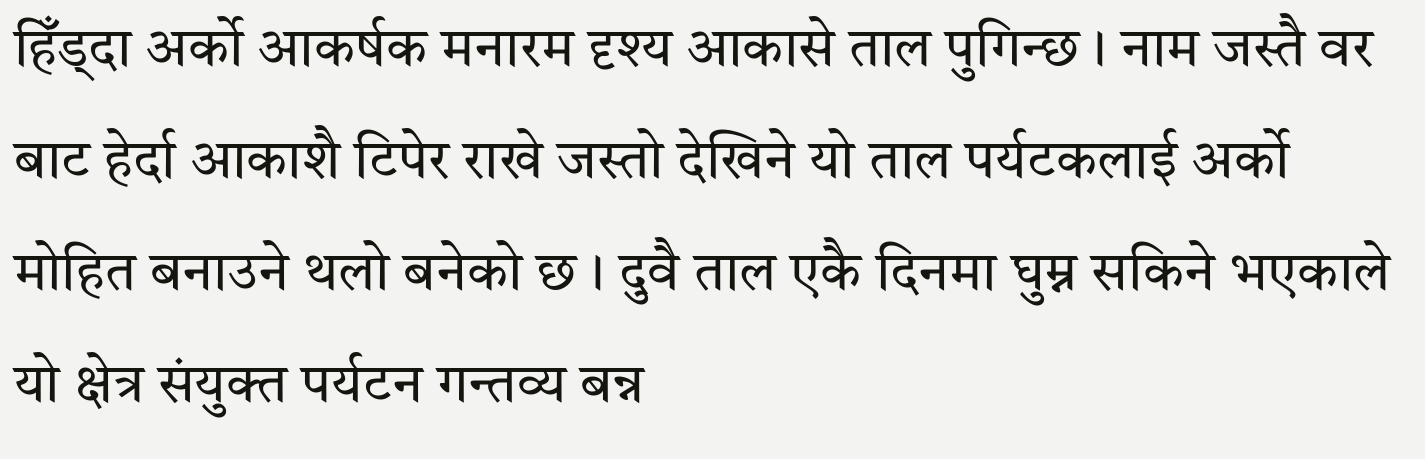हिँड्दा अर्को आकर्षक मनारम दृश्य आकासे ताल पुगिन्छ । नाम जस्तै वर बाट हेर्दा आकाशै टिपेर राखे जस्तो देखिने यो ताल पर्यटकलाई अर्को मोहित बनाउने थलो बनेको छ । दुवै ताल एकै दिनमा घुम्न सकिने भएकाले यो क्षेत्र संयुक्त पर्यटन गन्तव्य बन्न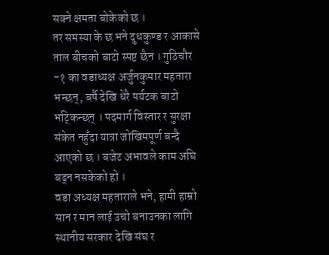सक्ने क्षमता बोकेको छ ।
तर समस्या के छ भने दुधकुण्ड र आकासे ताल बीचको बाटो स्पष्ट छैन । गुठिचौर -१ का वडाध्यक्ष अर्जुनकुमार महतारा भन्छन्, बर्षै देखि धेरै पर्यटक बाटो भट्किन्छन् । पदमार्ग विस्तार र सुरक्षा संकेत नहुँदा यात्रा जोखिमपूर्ण बन्दै आएको छ । बजेट अभावले काम अघि बढ्न नसकेको हो ।
वडा अध्यक्ष महताराले भने, हामी हाम्रो सान र मान लाई उचो बनाउनका लागि स्थानीय सरकार देखि संघ र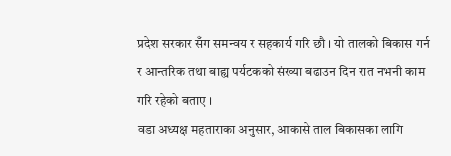प्रदेश सरकार सँग समन्वय र सहकार्य गरि छौ । यो तालको बिकास गर्न र आन्तरिक तथा बाह्य पर्यटकको संख्या बढाउन दिन रात नभनी काम गरि रहेको बताए ।
वडा अध्यक्ष महताराका अनुसार, आकासे ताल बिकासका लागि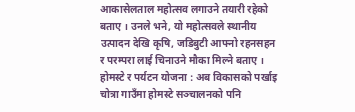आकासेलताल महोत्सव लगाउने तयारी रहेको बताए । उनले भने, यो महोत्सवले स्थानीय उत्पादन देखि कृषि, जडिबुटी आफ्नो रहनसहन र परम्परा लाई चिनाउने मौका मिल्ने बताए ।
होमस्टे र पर्यटन योजना : अब विकासको पर्खाइ
चोत्रा गाउँमा होमस्टे सञ्चालनको पनि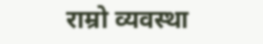राम्रो व्यवस्था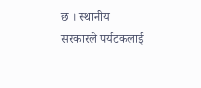छ । स्थानीय सरकारले पर्यटकलाई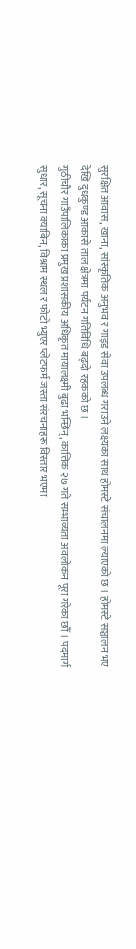सुरक्षित आवास, खाना, सांस्कृतिक अनुभव र गाइड सेवा उपलब्ध गराउने लक्ष्यका साथ होमस्टे संचालनमा ल्याएको छ । होमस्टे सञ्चालन भए देखि दुधकुण्ड आकासे ताल क्षेत्रमा पर्यटन गतिविधि बढ्दो रहकको छ ।
गुठीचौर गाउँपालिकाका प्रमुख प्रशासकीय अधिकृत मायालक्ष्मी बुढा भन्छिन्, कात्तिक २७ गते सम्भाव्यता अवलोकन पूरा गरेका छौँ । पदमार्ग सुधार, सूचना क्याबिन, विश्राम स्थल र फोटो भ्युएर प्लेटफर्म जस्ता संरचनाहरू विस्तार भएमा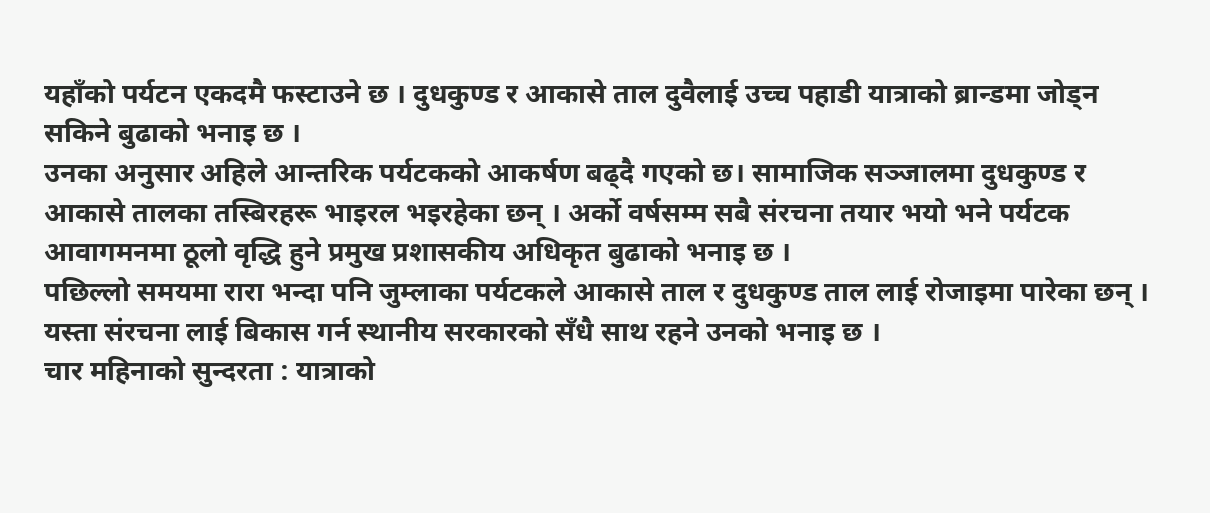यहाँको पर्यटन एकदमै फस्टाउने छ । दुधकुण्ड र आकासे ताल दुवैलाई उच्च पहाडी यात्राको ब्रान्डमा जोड्न सकिने बुढाको भनाइ छ ।
उनका अनुसार अहिले आन्तरिक पर्यटकको आकर्षण बढ्दै गएको छ। सामाजिक सञ्जालमा दुधकुण्ड र आकासे तालका तस्बिरहरू भाइरल भइरहेका छन् । अर्को वर्षसम्म सबै संरचना तयार भयो भने पर्यटक आवागमनमा ठूलो वृद्धि हुने प्रमुख प्रशासकीय अधिकृत बुढाको भनाइ छ ।
पछिल्लो समयमा रारा भन्दा पनि जुम्लाका पर्यटकले आकासे ताल र दुधकुण्ड ताल लाई रोजाइमा पारेका छन् । यस्ता संरचना लाई बिकास गर्न स्थानीय सरकारको सँधै साथ रहने उनको भनाइ छ ।
चार महिनाको सुन्दरता : यात्राको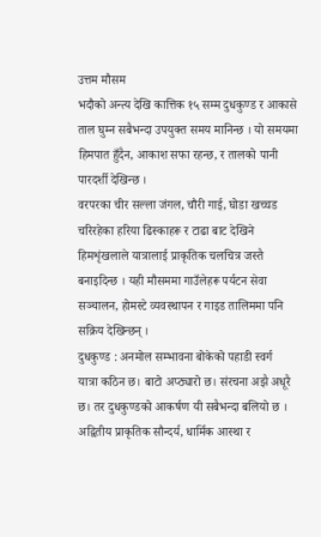उत्तम मौसम
भदौको अन्त्य देखि कात्तिक १५ सम्म दुधकुण्ड र आकासे ताल घुम्न सबैभन्दा उपयुक्त समय मानिन्छ । यो समयमा हिमपात हुँदैन, आकाश सफा रहन्छ, र तालको पानी पारदर्शी देखिन्छ ।
वरपरका चीर सल्ला जंगल, चौरी गाई, घोडा खच्चड चरिरहेका हरिया ढिस्काहरू र टाढा बाट देखिने हिमशृंखलाले यात्रालाई प्राकृतिक चलचित्र जस्तै बनाइदिन्छ । यही मौसममा गाउँलेहरू पर्यटन सेवा सञ्चालन, होमस्टे व्यवस्थापन र गाइड तालिममा पनि सक्रिय देखिन्छन् ।
दुधकुण्ड : अनमोल सम्भावना बोकेको पहाडी स्वर्ग
यात्रा कठिन छ। बाटो अप्ठ्यारो छ। संरचना अझै अधूरै छ। तर दुधकुण्डको आकर्षण यी सबैभन्दा बलियो छ । अद्वितीय प्राकृतिक सौन्दर्य, धार्मिक आस्था र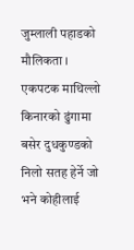जुम्लाली पहाडको मौलिकता ।
एकपटक माथिल्लो किनारको ढुंगामा बसेर दुधकुण्डको निलो सतह हेर्ने जो भने कोहीलाई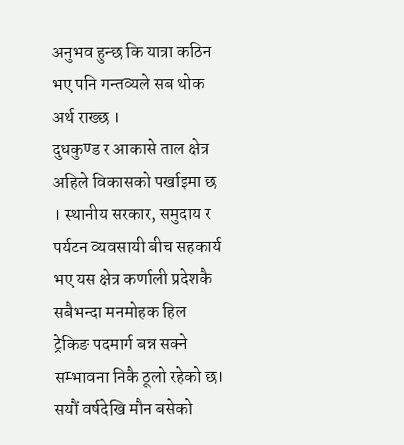अनुभव हुन्छ कि यात्रा कठिन भए पनि गन्तव्यले सब थोक अर्थ राख्छ ।
दुधकुण्ड र आकासे ताल क्षेत्र अहिले विकासको पर्खाइमा छ । स्थानीय सरकार, समुदाय र पर्यटन व्यवसायी बीच सहकार्य भए यस क्षेत्र कर्णाली प्रदेशकै सबैभन्दा मनमोहक हिल ट्रेकिङ पदमार्ग बन्न सक्ने सम्भावना निकै ठूलो रहेको छ।
सयौं वर्षदेखि मौन बसेको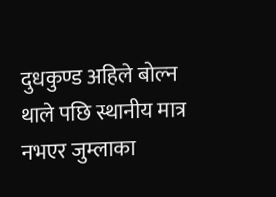दुधकुण्ड अहिले बोल्न थाले पछि स्थानीय मात्र नभएर जुम्लाका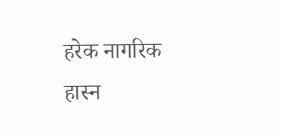हरेक नागरिक हास्न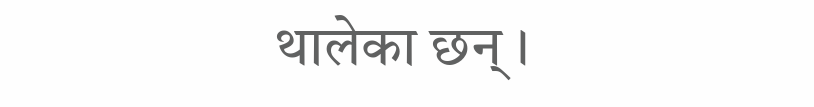थालेका छन् ।